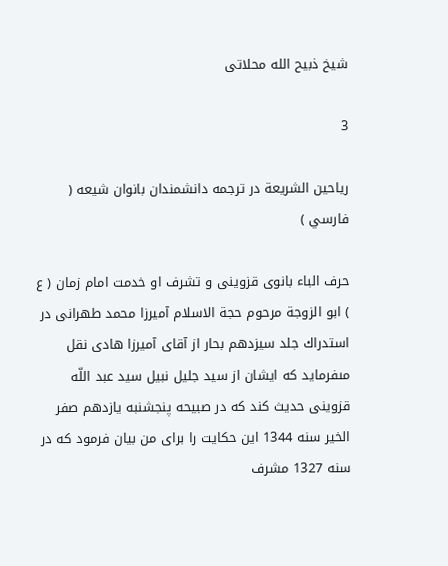شيخ ذبيح الله محلاتى

3

رياحين الشريعة در ترجمه دانشمندان بانوان شيعه ( فارسي )

حرف الباء بانوى قزوينى و تشرف او خدمت امام زمان ( ع ) ابو الزوجة مرحوم حجة الاسلام آميرزا محمد طهرانى در استدراك جلد سيزدهم بحار از آقاى آميرزا هادى نقل مىفرمايد كه ايشان از سيد جليل نبيل سيد عبد اللّه قزوينى حديث كند كه در صبيحه پنجشنبه يازدهم صفر الخير سنه 1344 اين حكايت را براى من بيان فرمود كه در سنه 1327 مشرف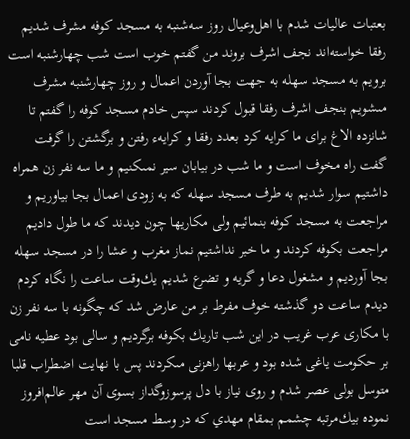بعتبات عاليات شدم با اهل‌وعيال روز سه‌شنبه به مسجد كوفه مشرف شديم رفقا خواسته‌اند نجف اشرف بروند من گفتم خوب است شب چهارشنبه است برويم به مسجد سهله به جهت بجا آوردن اعمال و روز چهارشنبه مشرف مىشويم بنجف اشرف رفقا قبول كردند سپس خادم مسجد كوفه را گفتم تا شانزده الاغ براى ما كرايه كرد بعدد رفقا و كرايهء رفتن و برگشتن را گرفت گفت راه مخوف است و ما شب در بيابان سير نمىكنيم و ما سه نفر زن همراه داشتيم سوار شديم به طرف مسجد سهله كه به زودى اعمال بجا بياوريم و مراجعت به مسجد كوفه بنمائيم ولى مكاريها چون ديدند كه ما طول داديم مراجعت بكوفه كردند و ما خبر نداشتيم نماز مغرب و عشا را در مسجد سهله بجا آورديم و مشغول دعا و گريه و تضرع شديم يك‌وقت ساعت را نگاه كردم ديدم ساعت دو گذشته خوف مفرط بر من عارض شد كه چگونه با سه نفر زن با مكارى عرب غريب در اين شب تاريك بكوفه برگرديم و سالى بود عطيه نامى بر حكومت ياغى شده بود و عربها راهزنى مىكردند پس با نهايت اضطراب قلبا متوسل بولى عصر شدم و روى نياز با دل پرسوزوگداز بسوى آن مهر عالم‌افروز نموده بيك‌مرتبه چشمم بمقام مهدي كه در وسط مسجد است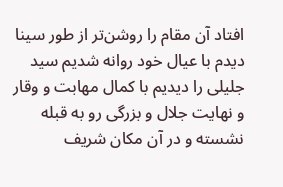افتاد آن مقام را روشن‌تر از طور سينا ديدم با عيال خود روانه شديم سيد جليلى را ديديم با كمال مهابت و وقار و نهايت جلال و بزرگى رو به قبله نشسته و در آن مكان شريف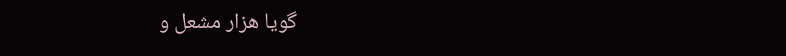گويا هزار مشعل و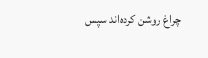چراغ روشن كرده‌اند سپس